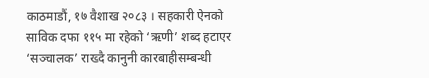काठमाडौं, १७ वैशाख २०८३ । सहकारी ऐनको साविक दफा ११५ मा रहेको ‘ऋणी’ शब्द हटाएर ‘सञ्चालक’ राख्दै कानुनी कारबाहीसम्बन्धी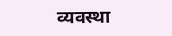व्यवस्था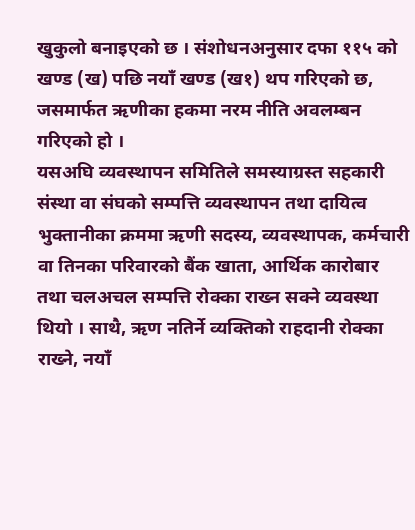खुकुलो बनाइएको छ । संशोधनअनुसार दफा ११५ को खण्ड (ख) पछि नयाँ खण्ड (ख१) थप गरिएको छ, जसमार्फत ऋणीका हकमा नरम नीति अवलम्बन गरिएको हो ।
यसअघि व्यवस्थापन समितिले समस्याग्रस्त सहकारी संस्था वा संघको सम्पत्ति व्यवस्थापन तथा दायित्व भुक्तानीका क्रममा ऋणी सदस्य, व्यवस्थापक, कर्मचारी वा तिनका परिवारको बैंक खाता, आर्थिक कारोबार तथा चलअचल सम्पत्ति रोक्का राख्न सक्ने व्यवस्था थियो । साथै, ऋण नतिर्ने व्यक्तिको राहदानी रोक्का राख्ने, नयाँ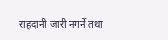राहदानी जारी नगर्ने तथा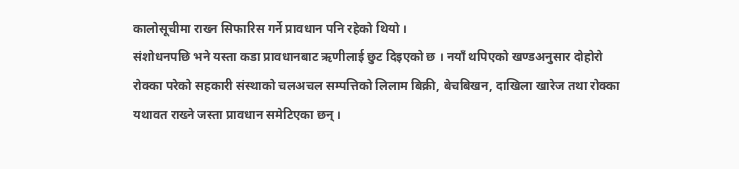कालोसूचीमा राख्न सिफारिस गर्ने प्रावधान पनि रहेको थियो ।
संशोधनपछि भने यस्ता कडा प्रावधानबाट ऋणीलाई छुट दिइएको छ । नयाँ थपिएको खण्डअनुसार दोहोरो रोक्का परेको सहकारी संस्थाको चलअचल सम्पत्तिको लिलाम बिक्री, बेचबिखन, दाखिला खारेज तथा रोक्का यथावत राख्ने जस्ता प्रावधान समेटिएका छन् ।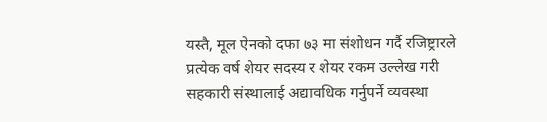यस्तै, मूल ऐनको दफा ७३ मा संशोधन गर्दै रजिष्ट्रारले प्रत्येक वर्ष शेयर सदस्य र शेयर रकम उल्लेख गरी सहकारी संस्थालाई अद्यावधिक गर्नुपर्ने व्यवस्था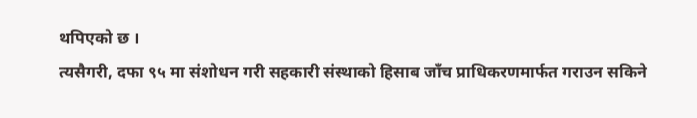थपिएको छ ।
त्यसैगरी, दफा ९५ मा संशोधन गरी सहकारी संस्थाको हिसाब जाँच प्राधिकरणमार्फत गराउन सकिने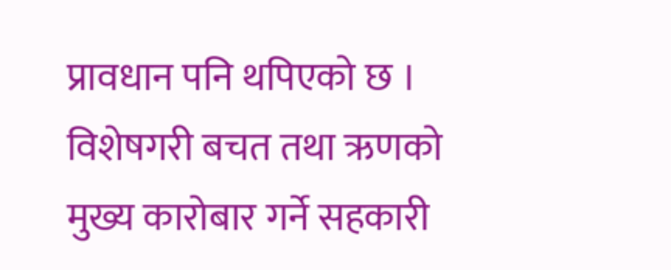प्रावधान पनि थपिएको छ । विशेषगरी बचत तथा ऋणको मुख्य कारोबार गर्ने सहकारी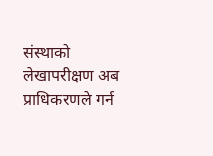संस्थाको लेखापरीक्षण अब प्राधिकरणले गर्न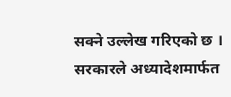सक्ने उल्लेख गरिएको छ ।
सरकारले अध्यादेशमार्फत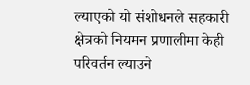ल्याएको यो संशोधनले सहकारी क्षेत्रको नियमन प्रणालीमा केही परिवर्तन ल्याउने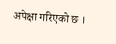अपेक्षा गरिएको छ ।